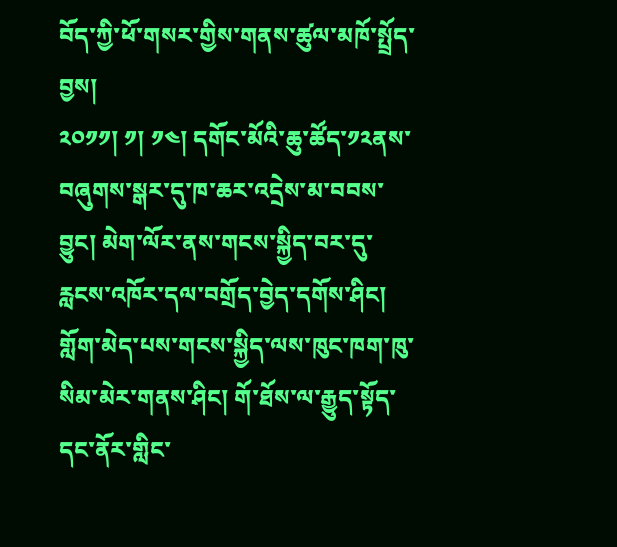བོད་ཀྱི་ཕོ་གསར་གྱིས་གནས་ཚུལ་མཁོ་སྤྲོད་བྱས།
༢༠༡༡། ༡། ༡༤། དགོང་མོའི་ཆུ་ཚོད་༡༢ནས་བཞུགས་སྒར་དུ་ཁ་ཆར་འདྲེས་མ་བབས་བྱུང། མེག་ལོར་ནས་གངས་སྐྱིད་བར་དུ་རླངས་འཁོར་དལ་བགྲོད་བྱེད་དགོས་ཤིང། གློག་མེད་པས་གངས་སྐྱིད་ལས་ཁུང་ཁག་ཁུ་སིམ་མེར་གནས་ཤིང། གོ་ཐོས་ལ་རྒྱུད་སྟོད་དང་ནོར་གླིང་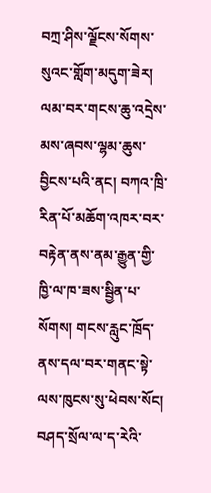བཀྲ་ཤིས་ལྗོངས་སོགས་སུའང་གློག་མདུག་ཟེར། ལམ་བར་གངས་ཆུ་འདྲེས་མས་ཞབས་ལྷམ་ཆུས་བྱིངས་པའི་ནང། བཀའ་ཁྲི་རིན་པོ་མཆོག་འཁར་བར་བརྟེན་ནས་ནམ་རྒྱུན་གྱི་ཁྱི་ལ་ཁ་ཟས་སྦྱིན་པ་སོགས། གངས་རླུང་ཁྲོད་ནས་དལ་བར་གནང་སྟེ་ལས་ཁུངས་སུ་ཕེབས་སོང། བཤད་སྲོལ་ལ་ད་རེའི་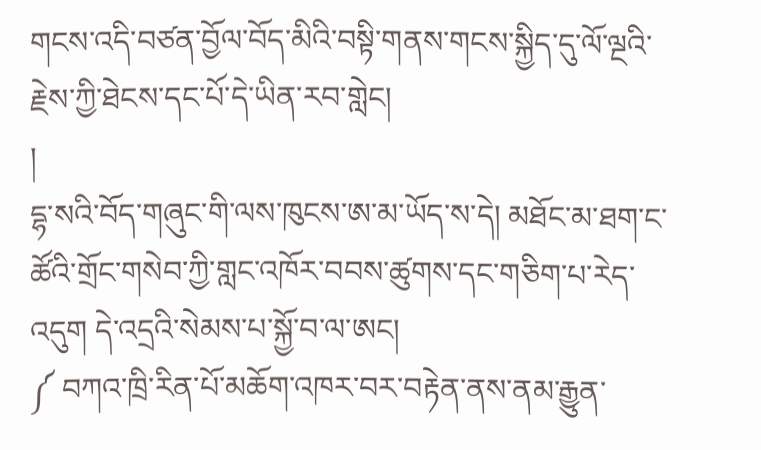གངས་འདི་བཙན་བྱོལ་བོད་མིའི་བསྟི་གནས་གངས་སྐྱིད་དུ་ལོ་ལྔའི་རྗེས་ཀྱི་ཐེངས་དང་པོ་དེ་ཡིན་རབ་གླེང།
།
དྷ་སའི་བོད་གཞུང་གི་ལས་ཁུངས་ཨ་མ་ཡོད་ས་དེ། མཐོང་མ་ཐག་ང་ཚོའི་གྲོང་གསེབ་ཀྱི་གླང་འཁོར་བབས་ཚུགས་དང་གཅིག་པ་རེད་འདུག དེ་འདྲའི་སེམས་པ་སྐྱོ་བ་ལ་ཨང།
༼ བཀའ་ཁྲི་རིན་པོ་མཆོག་འཁར་བར་བརྟེན་ནས་ནམ་རྒྱུན་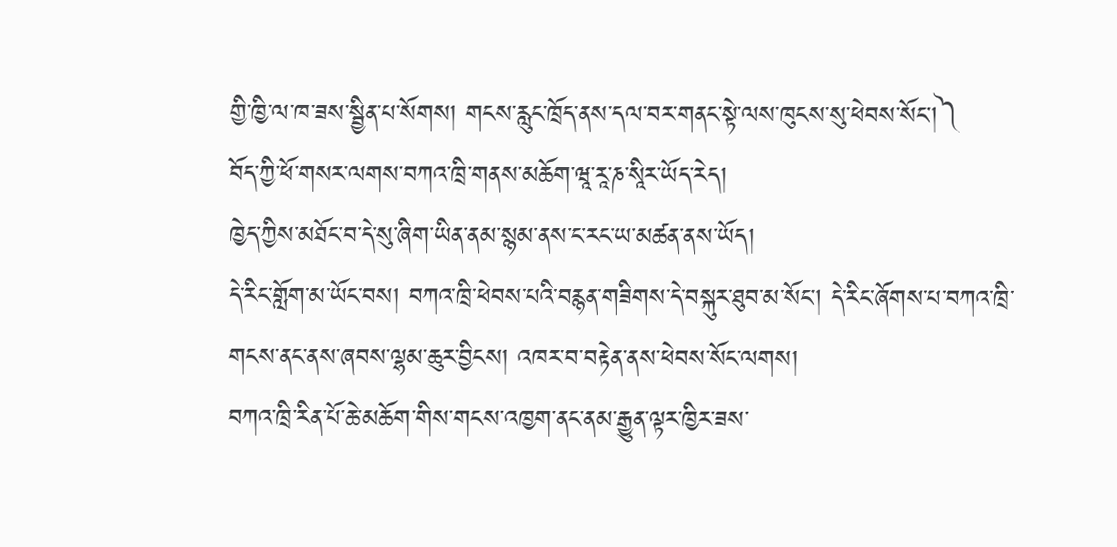གྱི་ཁྱི་ལ་ཁ་ཟས་སྦྱིན་པ་སོགས། གངས་རླུང་ཁྲོད་ནས་དལ་བར་གནང་སྟེ་ལས་ཁུངས་སུ་ཕེབས་སོང།༽
བོད་ཀྱི་ཕོ་གསར་ལགས་བཀའ་ཁྲི་གནས་མཆོག་ཝཱ་རཱ་ཎ་སཱིར་ཡོད་རེད།
ཁྱེད་ཀྱིས་མཐོང་བ་དེ་སུ་ཞིག་ཡིན་ནམ་སྙམ་ནས་ང་རང་ཡ་མཚན་ནས་ཡོད།
དེ་རིང་གློག་མ་ཡོང་བས། བཀའ་ཁྲི་ཕེབས་པའི་བརྙན་གཟིགས་དེ་བསྐུར་ཐུབ་མ་སོང། དེ་རིང་ཞོགས་པ་བཀའ་ཁྲི་གངས་ནང་ནས་ཞབས་ལྷམ་ཆུར་བྱིངས། འཁར་བ་བརྟེན་ནས་ཕེབས་སོང་ལགས།
བཀའ་ཁྲི་རིན་པོ་ཆེ་མཆོག་གིས་གངས་འཁྱག་ནང་ནམ་རྒྱུན་ལྟར་ཁྱིར་ཟས་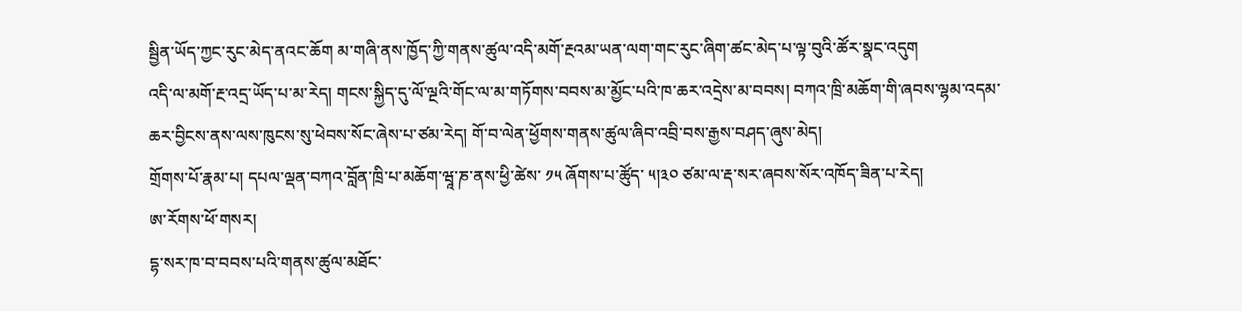སྦྱིན་ཡོད་ཀྱང་རུང་མེད་ནའང་ཆོག མ་གཞི་ནས་ཁྱོད་ཀྱི་གནས་ཚུལ་འདི་མགོ་རྔའམ་ཡན་ལག་གང་རུང་ཞིག་ཚང་མེད་པ་ལྟ་བུའི་ཚོར་སྣང་འདུག
འདི་ལ་མགོ་རྔ་འདྲ་ཡོད་པ་མ་རེད། གངས་སྐྱིད་དུ་ལོ་ལྔའི་གོང་ལ་མ་གཏོགས་བབས་མ་མྱོང་པའི་ཁ་ཆར་འདྲེས་མ་བབས། བཀའ་ཁྲི་མཆོག་གི་ཞབས་ལྷམ་འདམ་ཆར་བྱིངས་ནས་ལས་ཁུངས་སུ་ཕེབས་སོང་ཞེས་པ་ཙམ་རེད། གོ་བ་ལེན་ཕྱོགས་གནས་ཚུལ་ཞིབ་འབྲི་བས་རྒྱས་བཤད་ཞུས་མེད།
གྲོགས་པོ་རྣམ་པ། དཔལ་ལྡན་བཀའ་བློན་ཁྲི་པ་མཆོག་ཝཱ་ཎ་ནས་ཕྱི་ཚེས་ ༡༥ ཞོགས་པ་ཚོུད་ ༥།༣༠ ཙམ་ལ་རྡ་སར་ཞབས་སོར་འཁོད་ཟིན་པ་རེད།
ཨ་རོགས་ཕོ་གསར།
དྷ་སར་ཁ་བ་བབས་པའི་གནས་ཚུལ་མཐོང་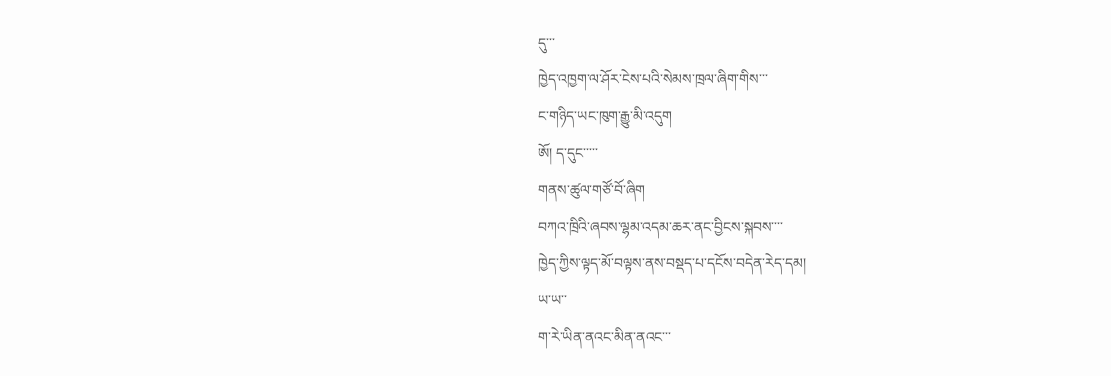དུ་་་
ཁྱེད་འཁྱག་ལ་ཤོར་ངེས་པའི་སེམས་ཁྲལ་ཞིག་གིས་་་
ང་གཉིད་ཡང་ཁུག་རྒྱུ་མི་འདུག
ཨོ། ད་དུང་་་་་
གནས་ཚུལ་གཙོ་བོ་ཞིག
བཀའ་ཁྲིའི་ཞབས་ལྷམ་འདམ་ཆར་ནང་བྱིངས་སྐབས་་་་
ཁྱེད་ཀྱིས་ལྟད་མོ་བལྟས་ནས་བསྡད་པ་དངོས་བདེན་རེད་དམ།
ཡ་ཡ་་
ག་རེ་ཡིན་ནའང་མིན་ནའང་་་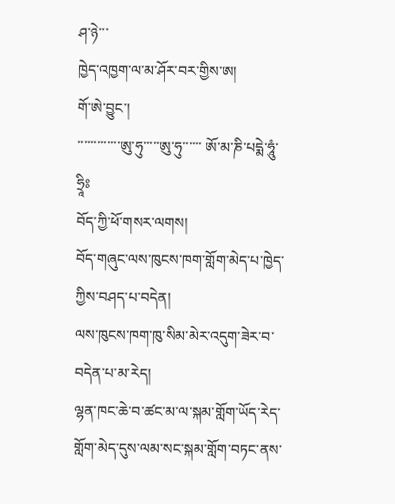ཤ་ཉེ་་་
ཁྱེད་འཁྱག་ལ་མ་ཤོར་བར་གྱིས་ཨ།
གོ་ཨེ་བྱུང་།
་་་་་་་་་་་་་ཨུ་ཧུ་་་་་ཨུ་ཧུ་་་་་་ ཨོ་མ་ཎི་པདྨེ་ཧཱུཾ་ཧྲཱིཿ
བོད་ཀྱི་ཕོ་གསར་ལགས།
བོད་གཞུང་ལས་ཁུངས་ཁག་གློག་མེད་པ་ཁྱེད་ཀྱིས་བཤད་པ་བདེན།
ལས་ཁུངས་ཁག་ཁུ་སིམ་མེར་འདུག་ཟེར་བ་བདེན་པ་མ་རེད།
ལྷན་ཁང་ཆེ་བ་ཚང་མ་ལ་སྐམ་གློག་ཡོད་རེད་གློག་མེད་དུས་ལམ་སང་སྐམ་གློག་བཏང་ནས་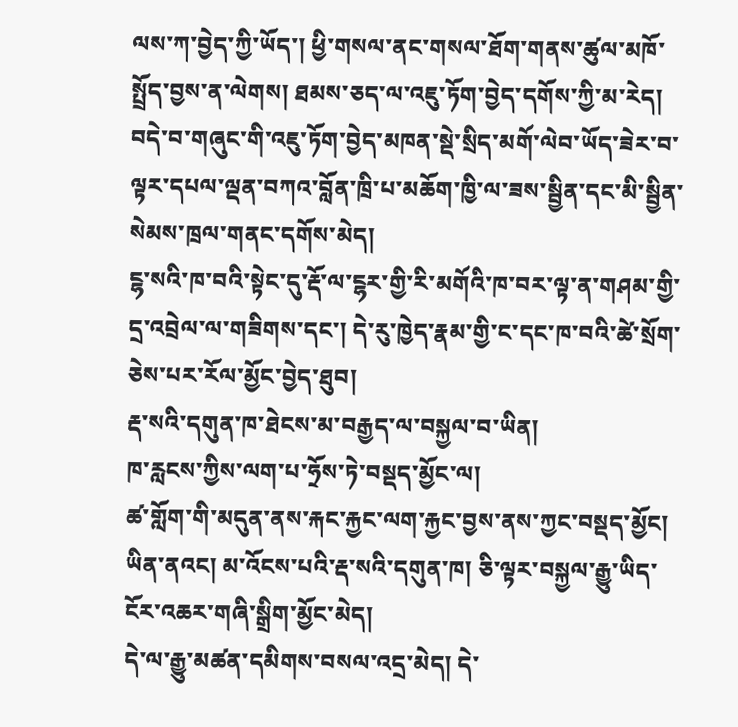ལས་ཀ་བྱེད་ཀྱི་ཡོད་། ཕྱི་གསལ་ནང་གསལ་ཐོག་གནས་ཚུལ་མཁོ་སྤྲོད་བྱས་ན་ལེགས། ཐམས་ཅད་ལ་འཇུ་ཏོག་བྱེད་དགོས་ཀྱི་མ་རེད། བདེ་བ་གཞུང་གི་འཇུ་ཏོག་བྱེད་མཁན་སྡེ་སྲིད་མགོ་ལེབ་ཡོད་ཟེར་བ་ལྟར་དཔལ་ལྡན་བཀའ་བློན་ཁྲི་པ་མཆོག་ཁྱི་ལ་ཟས་སྦྱིན་དང་མི་སྦྱིན་སེམས་ཁྲལ་གནང་དགོས་མེད།
ངྷ་སའི་ཁ་བའི་སྟེང་དུ་རྡོ་ལ་ངྷར་གྱི་རི་མགོའི་ཁ་བར་ལྟ་ན་གཤམ་གྱི་དྲ་འབྲེལ་ལ་གཟིགས་དང་། དེ་རུ་ཁྱེད་རྣམ་གྱི་ང་དང་ཁ་བའི་ཚེ་སྲོག་ཅེས་པར་རོལ་མྱོང་བྱེད་ཐུབ།
རྡ་སའི་དགུན་ཁ་ཐེངས་མ་བརྒྱད་ལ་བསྐྱལ་བ་ཡིན།
ཁ་རླངས་ཀྱིས་ལག་པ་ཧྲོས་ཏེ་བསྡད་མྱོང་ལ།
ཚ་གློག་གི་མདུན་ནས་རྐང་རྐྱང་ལག་རྐྱང་བྱས་ནས་ཀྱང་བསྡད་མྱོང།
ཡིན་ནའང། མ་འོངས་པའི་རྡ་སའི་དགུན་ཁ། ཅི་ལྟར་བསྐྱལ་རྒྱུ་ཡིད་ངོར་འཆར་གཞི་སྒྲིག་མྱོང་མེད།
དེ་ལ་རྒྱུ་མཚན་དམིགས་བསལ་འདྲ་མེད། དེ་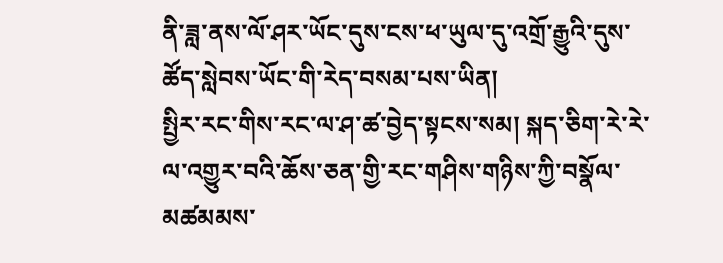ནི་ཟླ་ནས་ལོ་ཤར་ཡོང་དུས་ངས་ཕ་ཡུལ་དུ་འགྲོ་རྒྱུའི་དུས་ཚོད་སླེབས་ཡོང་གི་རེད་བསམ་པས་ཡིན།
སྤྱིར་རང་གིས་རང་ལ་ཤ་ཚ་བྱེད་སྟངས་སམ། སྐད་ཅིག་རེ་རེ་ལ་འགྱུར་བའི་ཆོས་ཅན་གྱི་རང་གཤིས་གཉིས་ཀྱི་བསྣོལ་མཚམམས་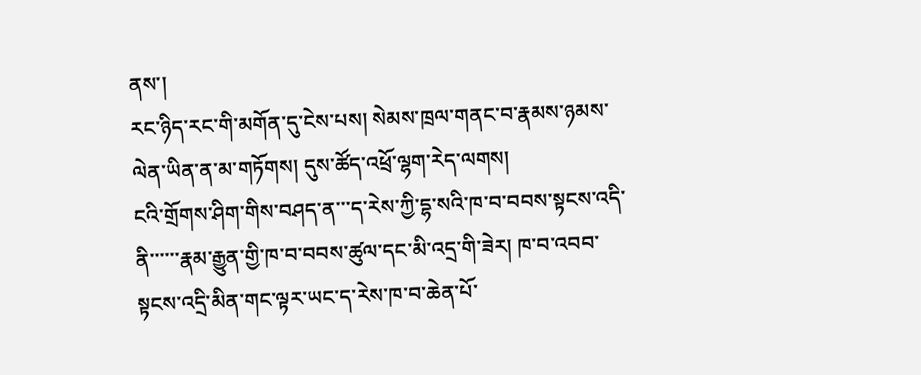ནས་།
རང་ཉིད་རང་གི་མགོན་དུ་ངེས་པས། སེམས་ཁྲལ་གནང་བ་རྣམས་ཉམས་ལེན་ཡིན་ན་མ་གཏོགས། དུས་ཚོད་འཕྲོ་ལྷག་རེད་ལགས།
ངའི་གྲོགས་ཤིག་གིས་བཤད་ན་་་ད་རེས་ཀྱི་དྷ་སའི་ཁ་བ་བབས་སྟངས་འདི་ནི་་་་་་རྣམ་རྒྱུན་གྱི་ཁ་བ་བབས་ཚུལ་དང་མི་འདྲ་གི་ཟེར། ཁ་བ་འབབ་སྟངས་འདྲི་མིན་གང་ལྟར་ཡང་ད་རེས་ཁ་བ་ཆེན་པོ་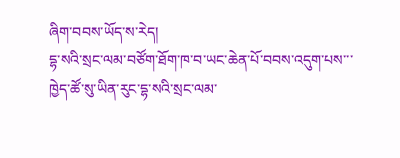ཞིག་བབས་ཡོད་ས་རེད།
དྷ་སའི་སྲང་ལམ་བཙོག་ཐོག་ཁ་བ་ཡང་ཆེན་པོ་བབས་འདུག་པས་་་ཁྱེད་ཚོ་སུ་ཡིན་རུང་དྷ་སའི་སྲང་ལམ་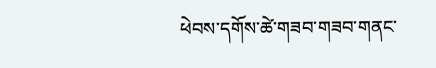ཕེབས་དགོས་ཚེ་གཟབ་གཟབ་གནང་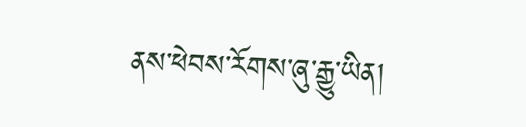ནས་ཕེབས་རོགས་ཞུ་རྒྱུ་ཡིན།